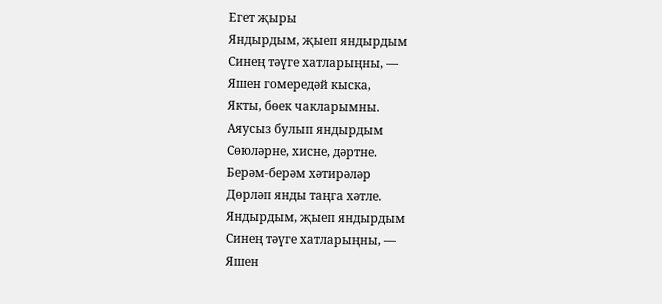Егет җыры
Яндырдым, җыеп яндырдым
Синең тәүге хатларыңны, —
Яшен гомередәй кыска,
Якты, бөек чакларымны.
Аяусыз булып яндырдым
Сөюләрне, хисне, дәртне.
Берәм-берәм хәтирәләр
Дөрләп янды таңга хәтле.
Яндырдым, җыеп яндырдым
Синең тәүге хатларыңны, —
Яшен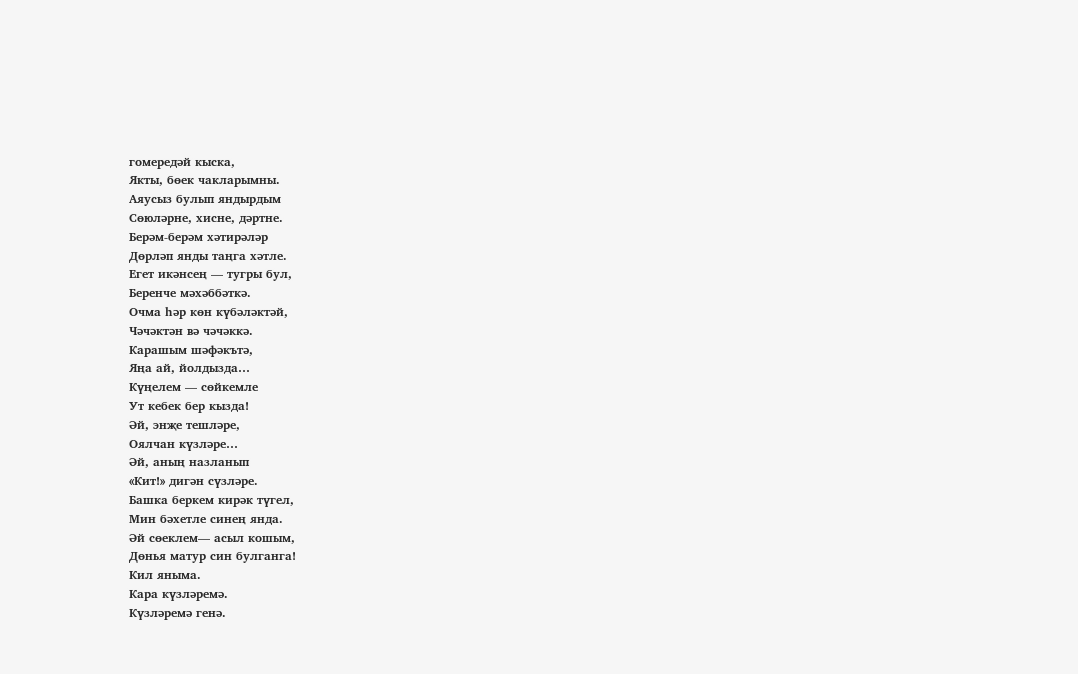гомередәй кыска,
Якты, бөек чакларымны.
Аяусыз булып яндырдым
Сөюләрне, хисне, дәртне.
Берәм-берәм хәтирәләр
Дөрләп янды таңга хәтле.
Егет икәнсең — тугры бул,
Беренче мәхәббәткә.
Очма һәр көн күбәләктәй,
Чәчәктән вә чәчәккә.
Карашым шәфәкътә,
Яңа ай, йолдызда…
Күңелем — сөйкемле
Ут кебек бер кызда!
Әй, энҗе тешләре,
Оялчан күзләре…
Әй, аның назланып
«Кит!» дигән сүзләре.
Башка беркем кирәк түгел,
Мин бәхетле синең янда.
Әй сөеклем— асыл кошым,
Дөнья матур син булганга!
Кил яныма.
Кара күзләремә.
Күзләремә генә.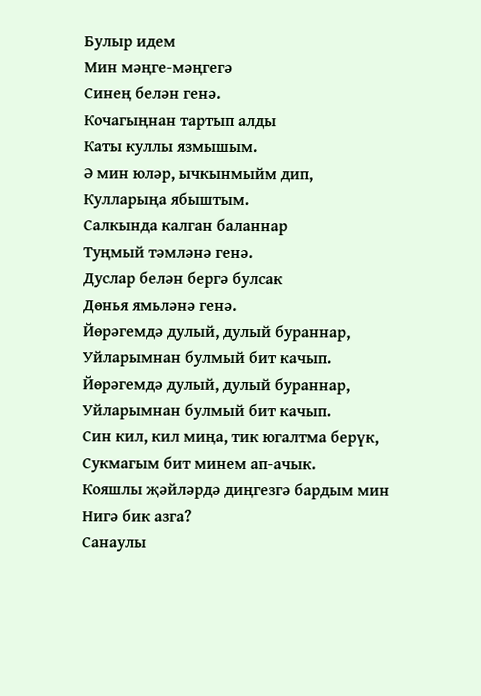Булыр идем
Мин мәңге-мәңгегә
Синең белән генә.
Кочагыңнан тартып алды
Каты куллы язмышым.
Ә мин юләр, ычкынмыйм дип,
Кулларыңа ябыштым.
Салкында калган баланнар
Туңмый тәмләнә генә.
Дуслар белән бергә булсак
Дөнья ямьләнә генә.
Йөрәгемдә дулый, дулый бураннар,
Уйларымнан булмый бит качып.
Йөрәгемдә дулый, дулый бураннар,
Уйларымнан булмый бит качып.
Син кил, кил миңа, тик югалтма берүк,
Сукмагым бит минем ап-ачык.
Кояшлы җәйләрдә диңгезгә бардым мин
Нигә бик азга?
Санаулы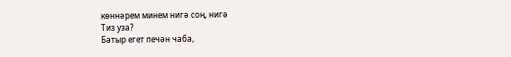көннәрем минем нигә соң, нигә
Тиз уза?
Батыр егет печән чаба,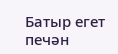Батыр егет печән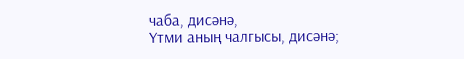чаба, дисәнә,
Үтми аның чалгысы, дисәнә;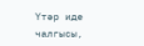Үтәр иде чалгысы,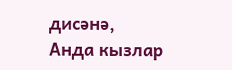дисәнә,
Анда кызлар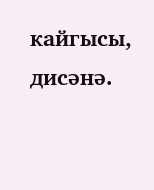кайгысы, дисәнә.